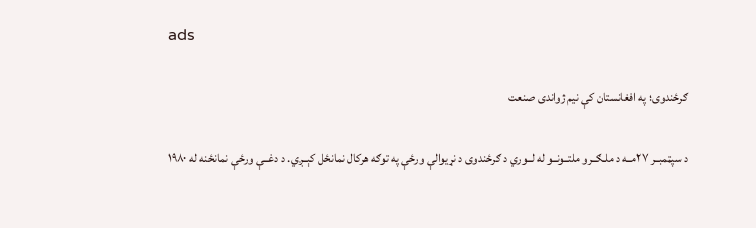ads

ګرځندوی؛ په افغانستان کې نیم ژواندی صنعت

د سپټمبــر ۲۷مــه د ملـګــرو ملتــونــو له لــوري د ګرځندوی د نړیوالې ورځې په توګه هرکال نمانځل کېــږي. د دغــې ورځې نمانځنه له ۱۹۸۰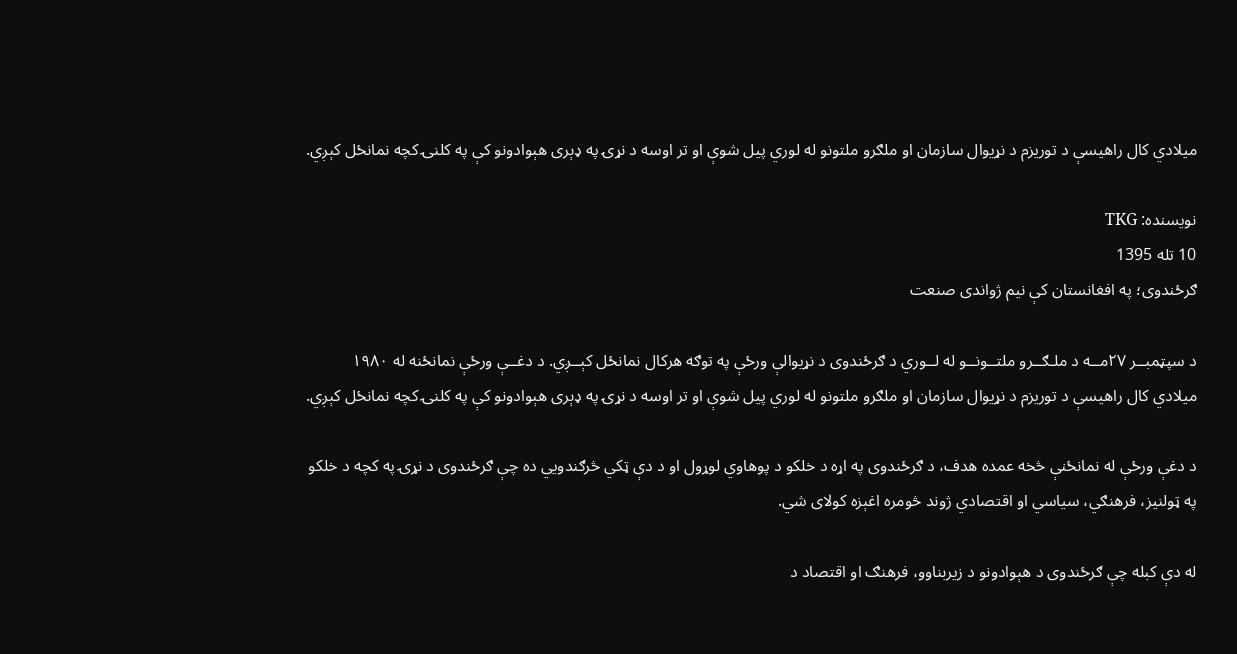میلادي کال راهیسې د توریزم د نړیوال سازمان او ملګرو ملتونو له لوري پیل شوې او تر اوسه د نړۍ په ډېری هېوادونو کې په کلنۍ کچه نمانځل کېږي.

نویسنده: TKG
10 تله 1395
ګرځندوی؛ په افغانستان کې نیم ژواندی صنعت

د سپټمبــر ۲۷مــه د ملـګــرو ملتــونــو له لــوري د ګرځندوی د نړیوالې ورځې په توګه هرکال نمانځل کېــږي. د دغــې ورځې نمانځنه له ۱۹۸۰ میلادي کال راهیسې د توریزم د نړیوال سازمان او ملګرو ملتونو له لوري پیل شوې او تر اوسه د نړۍ په ډېری هېوادونو کې په کلنۍ کچه نمانځل کېږي.

د دغې ورځې له نمانځنې څخه عمده هدف، د ګرځندوی په اړه د خلکو د پوهاوي لوړول او د دې ټکي څرګندويي ده چې ګرځندوی د نړۍ په کچه د خلکو په ټولنیز، فرهنګي، سیاسي او اقتصادي ژوند څومره اغېزه کولای شي.

له دې کبله چې ګرځندوی د هېوادونو د زیربناوو، فرهنګ او اقتصاد د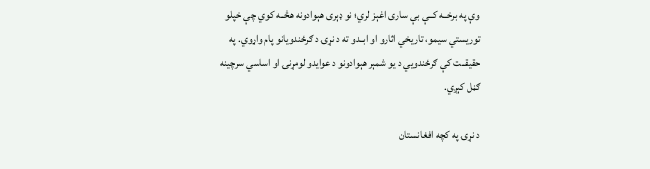وې په برخــه کــې بې ساری اغېز لري؛ نو ډېری هېوادونه هڅــه کوي چې خپلو توریستي سیمو، تاریخي اثارو او ابــدو ته د نړۍ د ګرځندویانو پام واړوي. په حقیقــت کې ګرځندويي د یو شمېر هېوادونو د عوایدو لومړنۍ او اساسي سرچینه ګڼل کېږي.

د نړۍ په کچه افغانستان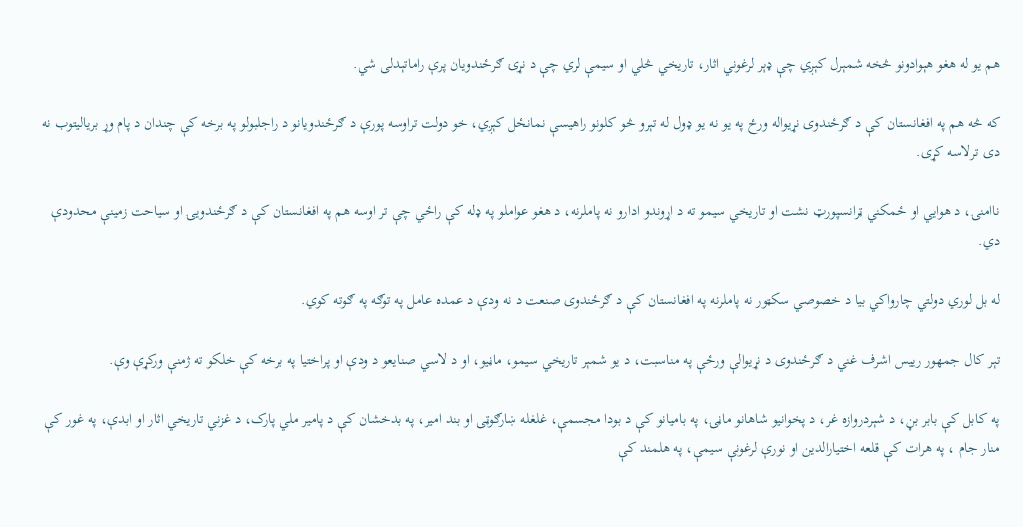هم یو له هغو هېوادونو څخه شمېرل کېږي چې ډېر لرغوني اثار، تاریخي څلي او سیمې لري چې د نړۍ ګرځندویان پرې راماتېدلی شي.

که څه هم په افغانستان کې د ګرځندوی نړیواله ورځ په یو نه یو ډول له تېرو څو کلونو راهیسې نمانځل کېږي، خو دولت تراوسه پورې د ګرځندویانو د راجلبولو په برخه کې چندان د پام وړ بریالیتوب نه دی ترلاسه کړی.

ناامنۍ، د هوايي او ځمکني ټرانسپورټ نشت او تاریخي سیمو ته د اړوندو ادارو نه پاملرنه، د هغو عواملو په ډله کې راځي چې تر اوسه هم په افغانستان کې د ګرځندویۍ او سیاحت زمینې محدودې دي.

له بل لوري دولتي چارواکي بیا د خصوصي سکټور نه پاملرنه په افغانستان کې د ګرځندوی صنعت د نه ودې د عمده عامل په توګه په ګوته کوي.

تېر کال جمهور رییس اشرف غني د ګرځندوی د نړیوالې ورځې په مناسبت، د یو شمېر تاریخي سیمو، ماڼیو، او د لاسي صنایعو د ودې او پراختیا په برخه کې خلکو ته ژمنې ورکړې وې.

په کابل کې بابر بڼ، د شېردروازه غر، د پخوانیو شاهانو ماڼۍ، په بامیانو کې د بودا مجسمې، غلغله ښارګوټی او بند امیر، په بدخشان کې د پامیر ملي پارک، د غزني تاریخي اثار او ابدې، په غور کې منار جام ، په هرات کې قلعه اختیارالدین او نورې لرغونې سیمې، په هلمند کې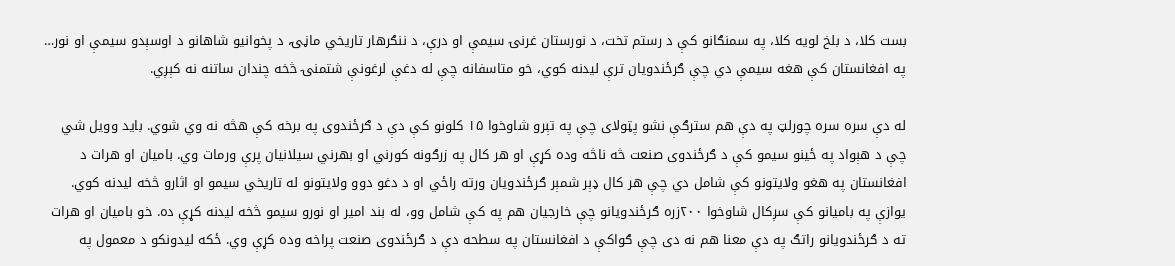بست کلا، د بلخ لویه کلا، په سمنګانو کې د رستم تخت، د نورستان غرنۍ سیمې او درې، د ننګرهار تاریخي ماڼۍ، د پخوانیو شاهانو د اوسېدو سیمې او نور… په افغانستان کې هغه سیمې دي چې ګرځندویان ترې لیدنه کوي، خو متاسفانه چې له دغې لرغونې شتمنۍ څخه چندان ساتنه نه کېږي.

له دې سره سره چورلټ په دې هم سترګې نشو پټولای چې په تېرو شاوخوا ۱۵ کلونو کې دې د ګرځندوی په برخه کې هڅه نه وي شوي. باید وویل شي چې د هېواد په ځینو سیمو کې د ګرځندوی صنعت څه ناڅه وده کړې او هر کال په زرګونه کورني او بهرني سیلانیان پرې ورمات وي. بامیان او هرات د افغانستان په هغو ولایتونو کې شامل دي چې هر کال ډېر شمېر ګرځندویان ورته راځي او د دغو دوو ولایتونو له تاریخي سیمو او اثارو څخه لیدنه کوي. یوازې په بامیانو کې سږکال شاوخوا ۲۰۰زره ګرځندویانو چې خارجیان هم په کې شامل وو، له بند امیر او نورو سیمو څخه لیدنه کړې ده. خو بامیان او هرات ته د ګرځندویانو راتګ په دې معنا هم نه دی چې ګواکې د افغانستان په سطحه دې د ګرځندوی صنعت پراخه وده کړې وي. ځکه لیدونکو د معمول په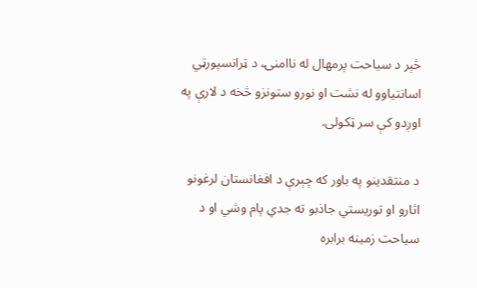څېر د سیاحت پرمهال له ناامنۍ، د ټرانسپورټي اسانتیاوو له نشت او نورو ستونزو څخه د لارې په اوږدو کې سر ټکولی.

د منتقدینو په باور که چېرې د افغانستان لرغونو اثارو او توریستي جاذبو ته جدي پام وشي او د سیاحت زمینه برابره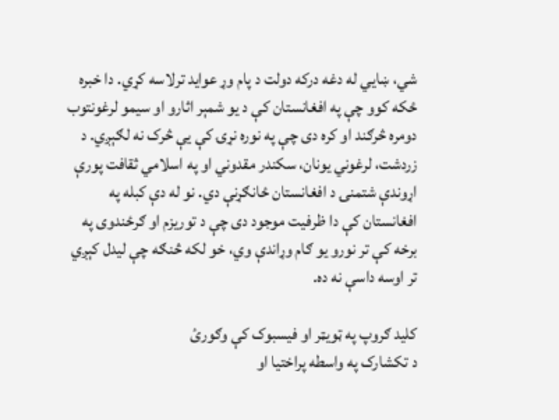شي، ښايي له دغه درکه دولت د پام وړ عواید ترلاسه کړي. دا خبره ځکه کوو چې په افغانستان کې د یو شمېر اثارو او سیمو لرغونتوب دومره څرګند او کره دی چې په نوره نړۍ کې یې څرک نه لګېږي. د زردشت، لرغوني یونان، سکندر مقدوني او په اسلامي ثقافت پورې اړوندې شتمنۍ د افغانستان ځانګړنې دي. نو له دې کبله په افغانستان کې دا ظرفیت موجود دی چې د توریزم او ګرځندوی په برخه کې تر نورو یو ګام وړاندې وي، خو لکه څنګه چې لیدل کېږي تر اوسه داسې نه ده.

کلید ګروپ په ټویټر او فیسبوک کې وګورئ
د تکشارک په واسطه پراختیا او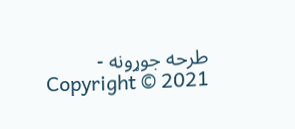طرحه جوړونه - Copyright © 2021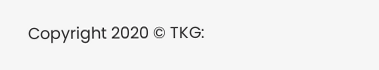Copyright 2020 © TKG: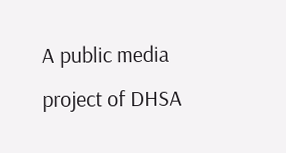A public media project of DHSA